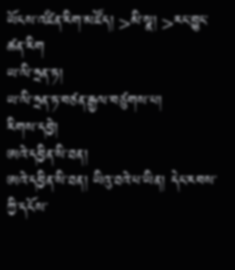ཡོངས་འཛིན་རིག་མཛོད། >མི་སྣ། >རང་བྱུང་ཚན་རིག
ཡ་ལི་ཧྲན་ཏ།
ཡ་ལི་ཧྲན་ཏ་བཙན་རྒྱལ་བཙུགས་པ།
རིགས་དབྱེ།
ཨའེ་དབྱིན་སི་ཐན།
ཨའེ་དབྱིན་སི་ཐན། ཡིའུ་ཐའེ་པ་ཡིན། དེང་རབས་ཀྱི་དངོས་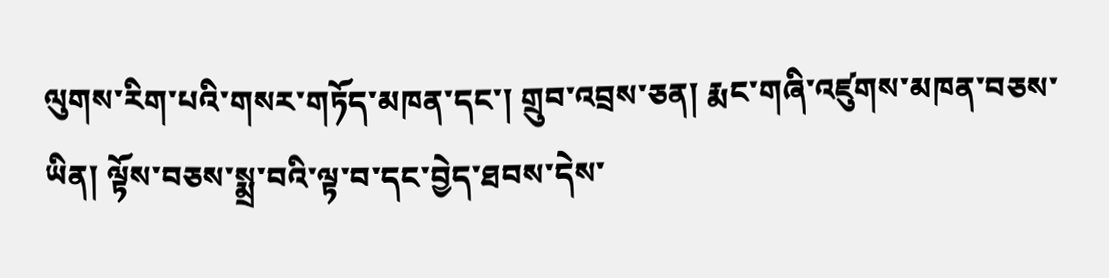ལུགས་རིག་པའི་གསར་གཏོད་མཁན་དང་། གྲུབ་འབྲས་ཅན། རྨང་གཞི་འཛུགས་མཁན་བཅས་ཡིན། ལྟོས་བཅས་སྨྲ་བའི་ལྟ་བ་དང་བྱེད་ཐབས་དེས་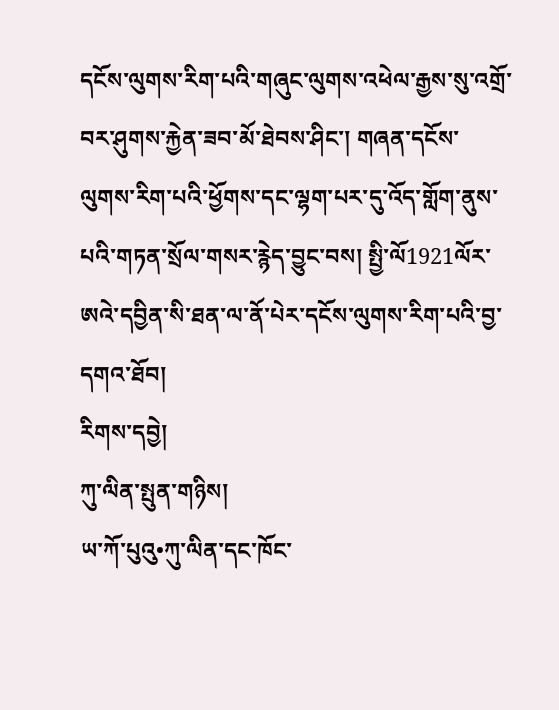དངོས་ལུགས་རིག་པའི་གཞུང་ལུགས་འཕེལ་རྒྱས་སུ་འགྲོ་བར་ཤུགས་རྐྱེན་ཟབ་མོ་ཐེབས་ཤིང་། གཞན་དངོས་ལུགས་རིག་པའི་ཕྱོགས་དང་ལྷག་པར་དུ་འོད་གློག་ནུས་པའི་གཏན་སྲོལ་གསར་རྙེད་བྱུང་བས། སྤྱི་ལོ1921ལོར་ཨའེ་དབྱིན་སི་ཐན་ལ་ནོ་པེར་དངོས་ལུགས་རིག་པའི་བྱ་དགའ་ཐོབ།
རིགས་དབྱེ།
ཀུ་ལིན་སྤུན་གཉིས།
ཡ་ཀོ་པུའུ•ཀུ་ལིན་དང་ཁོང་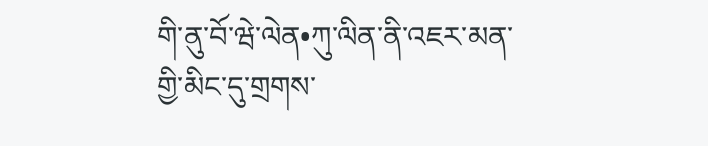གི་ནུ་བོ་ཝེ་ལེན•ཀུ་ལིན་ནི་འཇར་མན་གྱི་མིང་དུ་གྲགས་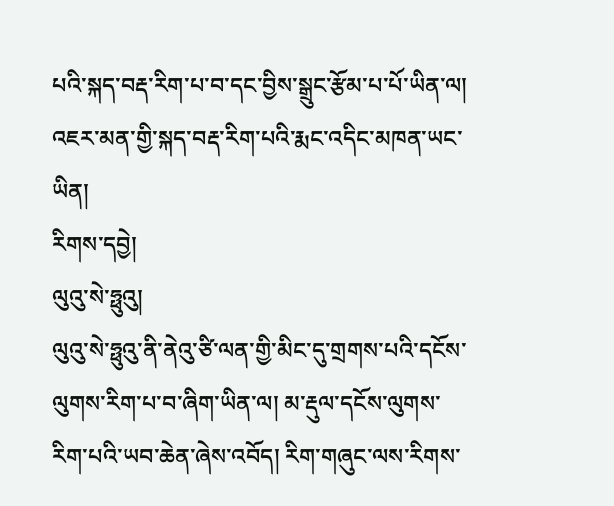པའི་སྐད་བརྡ་རིག་པ་བ་དང་བྱིས་སྒྲུང་རྩོམ་པ་པོ་ཡིན་ལ། འཇར་མན་གྱི་སྐད་བརྡ་རིག་པའི་རྨང་འདིང་མཁན་ཡང་ཡིན།
རིགས་དབྱེ།
ལུའུ་སེ་ཧྥུའུ།
ལུའུ་སེ་ཧྥུའུ་ནི་ནེའུ་ཙི་ལན་གྱི་མིང་དུ་གྲགས་པའི་དངོས་ལུགས་རིག་པ་བ་ཞིག་ཡིན་ལ། མ་རྡུལ་དངོས་ལུགས་རིག་པའི་ཡབ་ཆེན་ཞེས་འབོད། རིག་གཞུང་ལས་རིགས་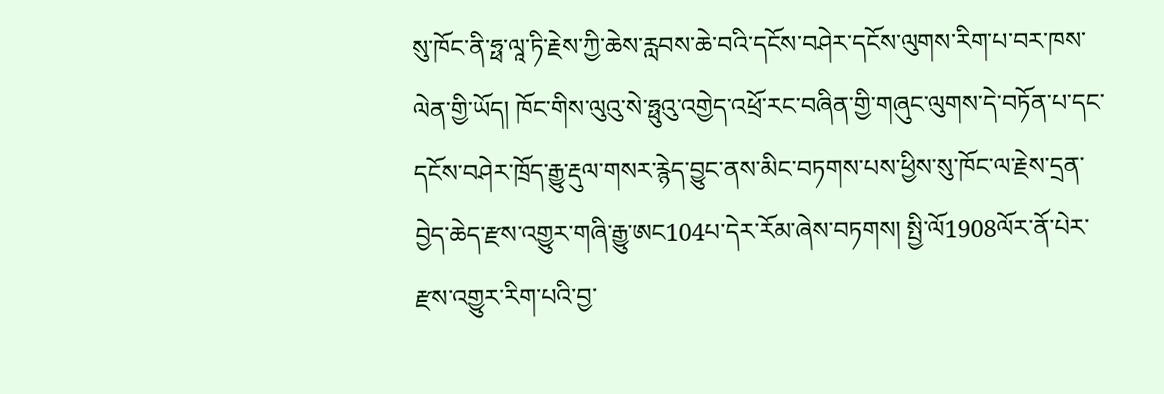སུ་ཁོང་ནི་ཧྥ་ལཱ་ཏི་རྗེས་ཀྱི་ཆེས་རླབས་ཆེ་བའི་དངོས་བཤེར་དངོས་ལུགས་རིག་པ་བར་ཁས་ལེན་གྱི་ཡོད། ཁོང་གིས་ལུའུ་སེ་ཧྥུའུ་འགྱེད་འཕྲོ་རང་བཞིན་གྱི་གཞུང་ལུགས་དེ་བཏོན་པ་དང་དངོས་བཤེར་ཁྲོད་རྒྱུ་རྡུལ་གསར་རྙེད་བྱུང་ནས་མིང་བཏགས་པས་ཕྱིས་སུ་ཁོང་ལ་རྗེས་དྲན་བྱེད་ཆེད་རྫས་འགྱུར་གཞི་རྒྱུ་ཨང104པ་དེར་རོམ་ཞེས་བཏགས། སྤྱི་ལོ1908ལོར་ནོ་པེར་རྫས་འགྱུར་རིག་པའི་བྱ་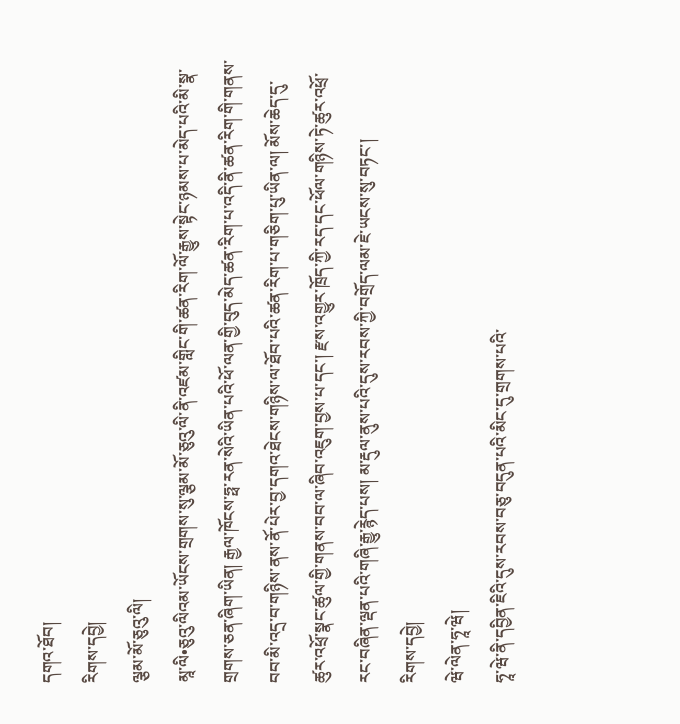དགའ་ཐོབ།
རིགས་དབྱེ།
ལྕམ་མོ་ཅུའུ་ལི།
མཱ་ལི•ཅུའུ་ལིའམ་ཡོངས་གྲགས་སུ་ལྕམ་མོ་ཅུའུ་ལི་ནི་འཛམ་གླིང་གི་ཚན་རིག་ལོ་རྒྱུས་སྟེང་ཉམས་པ་མེད་པའི་མི་སྣ་གྲགས་ཅན་ཞིག་ཡིན། རྒྱལ་ཁོངས་ཧྥ་རན་སེའི་ཡིན་པའི་ཕོ་ལན་གྱི་བུད་མེད་ཚན་རིག་པ་འདི་ནི་ཚན་རིག་གི་གནས་བབ་མི་འདྲ་བ་གཉིས་ནས་ནོ་པེར་བྱ་དགའ་ཐེངས་གཉིས་ལ་ཐོབ་པའི་ཚན་རིག་པ་གཅིག་པུ་ཡིན་ལ། མོས་ཆེད་དུ་ཚུར་འཕྲོ་སྣང་ཚུལ་གྱི་གནས་བབ་ལ་ཞིབ་འཇུག་བྱས་པ་དང་། རྫས་འགྱུར་ཁྲོད་ཀྱི་རད་དང་ཕོལ་གཉིས་ཏེ་ཚུར་འཕྲོ་རང་བཞིན་ལྡན་པའི་གཞི་རྒྱུ་རྙེད་པས། མ་རྡུལ་ནུས་པའི་དུས་རབས་ཀྱི་བགྲོད་ལམ་ཇེ་ཡངས་སུ་བཏང་།
རིགས་དབྱེ།
ཝེ་ལེན་ཧཱ་ཝེ།
ཧཱ་ཝེ་ནི་དབྱིན་ཇིའི་དུས་རབས་བཅུ་བདུན་པའི་མིང་དུ་གྲགས་པའི་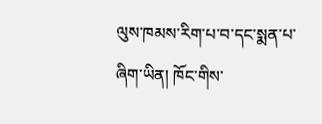ལུས་ཁམས་རིག་པ་བ་དང་སྨན་པ་ཞིག་ཡིན། ཁོང་གིས་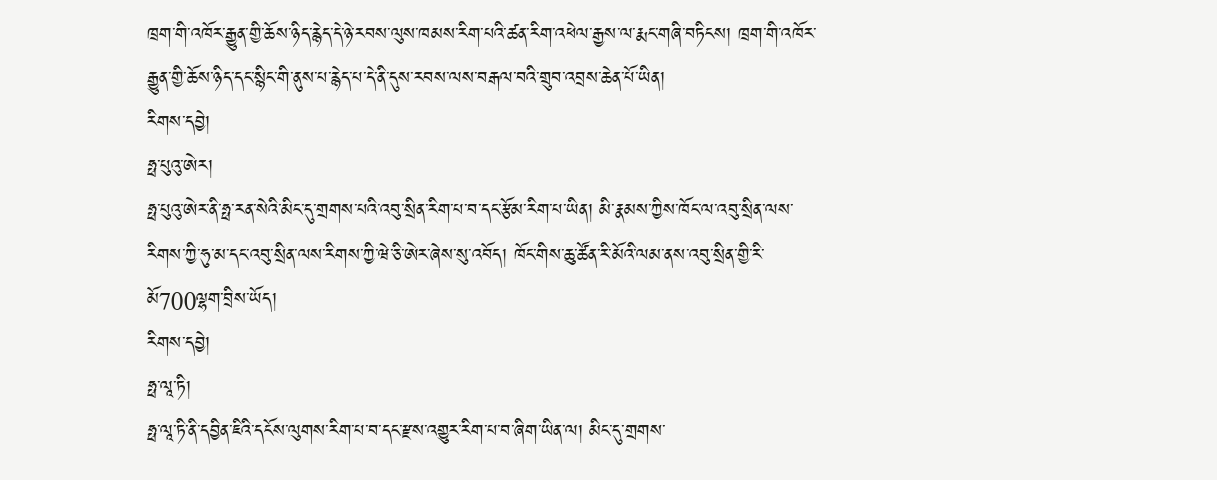ཁྲག་གི་འཁོར་རྒྱུན་གྱི་ཆོས་ཉིད་རྙེད་དེ་ཉེ་རབས་ལུས་ཁམས་རིག་པའི་ཚན་རིག་འཕེལ་རྒྱས་ལ་རྨང་གཞི་བཏིངས། ཁྲག་གི་འཁོར་རྒྱུན་གྱི་ཆོས་ཉིད་དང་སྙིང་གི་ནུས་པ་རྙེད་པ་དེ་ནི་དུས་རབས་ལས་བརྒལ་བའི་གྲུབ་འབྲས་ཆེན་པོ་ཡིན།
རིགས་དབྱེ།
ཧྥ་པུའུ་ཨེར།
ཧྥ་པུའུ་ཨེར་ནི་ཧྥ་རན་སེའི་མིང་དུ་གྲགས་པའི་འབུ་སྲིན་རིག་པ་བ་དང་རྩོམ་རིག་པ་ཡིན། མི་རྣམས་ཀྱིས་ཁོང་ལ་འབུ་སྲིན་ལས་རིགས་ཀྱི་ཧུ་མ་དང་འབུ་སྲིན་ལས་རིགས་ཀྱི་ཝེ་ཅི་ཨེར་ཞེས་སུ་འབོད། ཁོང་གིས་ཆུ་ཚོན་རི་མོའི་ལམ་ནས་འབུ་སྲིན་གྱི་རི་མོ700ལྷག་བྲིས་ཡོད།
རིགས་དབྱེ།
ཧྥ་ལཱ་ཏི།
ཧྥ་ལཱ་ཏི་ནི་དབྱིན་ཇིའི་དངོས་ལུགས་རིག་པ་བ་དང་རྫས་འགྱུར་རིག་པ་བ་ཞིག་ཡིན་ལ། མིང་དུ་གྲགས་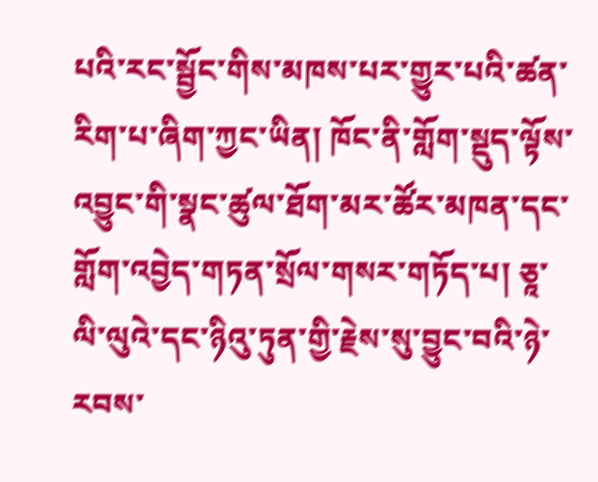པའི་རང་སྦྱོང་གིས་མཁས་པར་གྱུར་པའི་ཚན་རིག་པ་ཞིག་ཀྱང་ཡིན། ཁོང་ནི་གློག་སྡུད་ལྟོས་འབྱུང་གི་སྣང་ཚུལ་ཐོག་མར་ཚོར་མཁན་དང་གློག་འབྱེད་གཏན་སྲོལ་གསར་གཏོད་པ། ཅཱ་ལི་ལུའེ་དང་ཉིའུ་ཏུན་གྱི་རྗེས་སུ་བྱུང་བའི་ཉེ་རབས་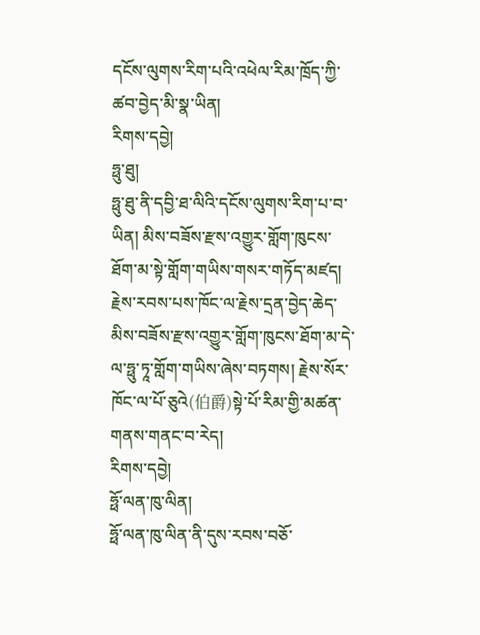དངོས་ལུགས་རིག་པའི་འཕེལ་རིམ་ཁྲོད་ཀྱི་ཚབ་བྱེད་མི་སྣ་ཡིན།
རིགས་དབྱེ།
ཧྥུ་ཐུ།
ཧྥུ་ཐུ་ནི་དབྱི་ཐ་ལིའི་དངོས་ལུགས་རིག་པ་བ་ཡིན། མིས་བཟོས་རྫས་འགྱུར་གློག་ཁུངས་ཐོག་མ་སྟེ་གློག་གཡིས་གསར་གཏོད་མཛད། རྗེས་རབས་པས་ཁོང་ལ་རྗེས་དྲན་བྱེད་ཆེད་མིས་བཟོས་རྫས་འགྱུར་གློག་ཁུངས་ཐོག་མ་དེ་ལ་ཧྥུ་ཏཱ་གློག་གཡིས་ཞེས་བཏགས། རྗེས་སོར་ཁོང་ལ་པོ་ཅུའེ(伯爵)སྟེ་པོ་རིམ་གྱི་མཚན་གནས་གནང་བ་རེད།
རིགས་དབྱེ།
ཧྥོ་ལན་ཁུ་ལིན།
ཧྥོ་ལན་ཁུ་ལིན་ནི་དུས་རབས་བཅོ་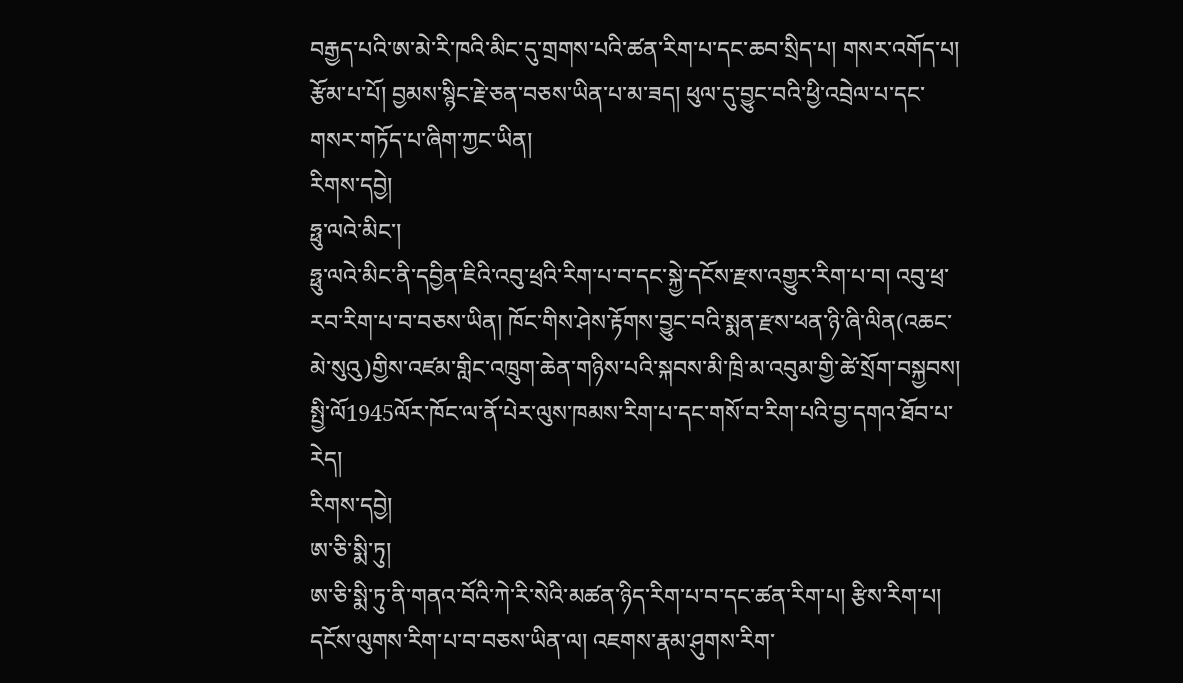བརྒྱད་པའི་ཨ་མེ་རི་ཁའི་མིང་དུ་གྲགས་པའི་ཚན་རིག་པ་དང་ཆབ་སྲིད་པ། གསར་འགོད་པ། རྩོམ་པ་པོ། བྱམས་སྙིང་རྗེ་ཅན་བཅས་ཡིན་པ་མ་ཟད། ཕུལ་དུ་བྱུང་བའི་ཕྱི་འབྲེལ་པ་དང་གསར་གཏོད་པ་ཞིག་ཀྱང་ཡིན།
རིགས་དབྱེ།
ཧྥུ་ལའེ་མིང་།
ཧྥུ་ལའེ་མིང་ནི་དབྱིན་ཇིའི་འབུ་ཕྲའི་རིག་པ་བ་དང་སྐྱེ་དངོས་རྫས་འགྱུར་རིག་པ་བ། འབུ་ཕྲ་རབ་རིག་པ་བ་བཅས་ཡིན། ཁོང་གིས་ཤེས་རྟོགས་བྱུང་བའི་སྨན་རྫས་ཕན་ཉི་ཞི་ལིན(འཆང་མེ་སུའུ)གྱིས་འཛམ་གླིང་འཁྲུག་ཆེན་གཉིས་པའི་སྐབས་མི་ཁྲི་མ་འབུམ་གྱི་ཚེ་སྲོག་བསྐྱབས། སྤྱི་ལོ1945ལོར་ཁོང་ལ་ནོ་པེར་ལུས་ཁམས་རིག་པ་དང་གསོ་བ་རིག་པའི་བྱ་དགའ་ཐོབ་པ་རེད།
རིགས་དབྱེ།
ཨ་ཅི་སྨི་ཏུ།
ཨ་ཅི་སྨི་ཏུ་ནི་གནའ་བོའི་ཀེ་རི་སེའི་མཚན་ཉིད་རིག་པ་བ་དང་ཚན་རིག་པ། རྩིས་རིག་པ། དངོས་ལུགས་རིག་པ་བ་བཅས་ཡིན་ལ། འཇགས་རྣམ་ཤུགས་རིག་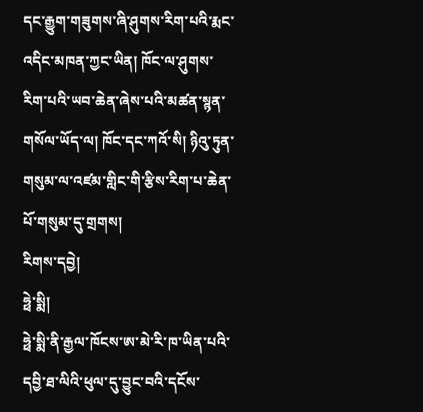དང་རྒྱུག་གཟུགས་ཞི་ཤུགས་རིག་པའི་རྨང་འདིང་མཁན་ཀྱང་ཡིན། ཁོང་ལ་ཤུགས་རིག་པའི་ཡབ་ཆེན་ཞེས་པའི་མཚན་སྙན་གསོལ་ཡོད་ལ། ཁོང་དང་ཀའོ་སི། ཉིའུ་ཏུན་གསུམ་ལ་འཛམ་གླིང་གི་རྩིས་རིག་པ་ཆེན་པོ་གསུམ་དུ་གྲགས།
རིགས་དབྱེ།
ཧྥེ་སྨི།
ཧྥེ་སྨི་ནི་རྒྱལ་ཁོངས་ཨ་མེ་རི་ཁ་ཡིན་པའི་དབྱི་ཐ་ལིའི་ཕུལ་དུ་བྱུང་བའི་དངོས་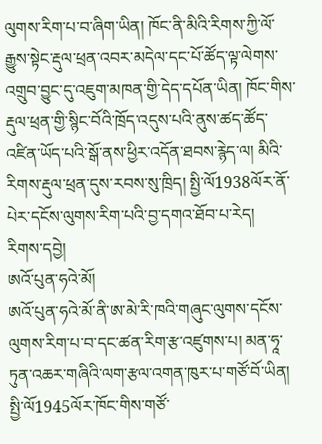ལུགས་རིག་པ་བ་ཞིག་ཡིན། ཁོང་ནི་མིའི་རིགས་ཀྱི་ལོ་རྒྱུས་སྟེང་རྡུལ་ཕྲན་འབར་མདེལ་དང་པོ་ཚོད་ལྟ་ལེགས་འགྲུབ་བྱུང་དུ་འཇུག་མཁན་གྱི་དེད་དཔོན་ཡིན། ཁོང་གིས་རྡུལ་ཕྲན་གྱི་སྙིང་བོའི་ཁྲོད་འདུས་པའི་ནུས་ཚད་ཚོད་འཛིན་ཡོད་པའི་སྒོ་ནས་ཕྱིར་འདོན་ཐབས་རྙེད་ལ། མིའི་རིགས་རྡུལ་ཕྲན་དུས་རབས་སུ་ཁྲིད། སྤྱི་ལོ1938ལོར་ནོ་པེར་དངོས་ལུགས་རིག་པའི་བྱ་དགའ་ཐོབ་པ་རེད།
རིགས་དབྱེ།
ཨའོ་པུན་ཧའེ་མོ།
ཨའོ་པུན་ཧའེ་མོ་ནི་ཨ་མེ་རི་ཁའི་གཞུང་ལུགས་དངོས་ལུགས་རིག་པ་བ་དང་ཚན་རིག་རྩ་འཛུགས་པ། མན་ཧཱ་ཏུན་འཆར་གཞིའི་ལག་རྩལ་འགན་ཁུར་པ་གཙོ་བོ་ཡིན། སྤྱི་ལོ1945ལོར་ཁོང་གིས་གཙོ་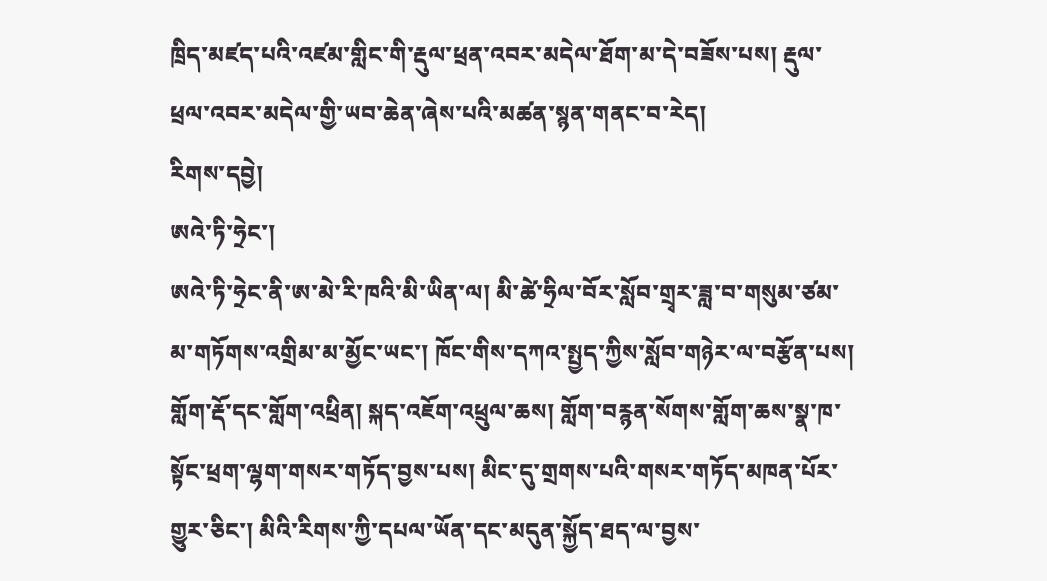ཁྲིད་མཛད་པའི་འཛམ་གླིང་གི་རྡུལ་ཕྲན་འབར་མདེལ་ཐོག་མ་དེ་བཟོས་པས། རྡུལ་ཕྲལ་འབར་མདེལ་གྱི་ཡབ་ཆེན་ཞེས་པའི་མཚན་སྙན་གནང་བ་རེད།
རིགས་དབྱེ།
ཨའེ་ཏི་ཧྲེང་།
ཨའེ་ཏི་ཧྲེང་ནི་ཨ་མེ་རི་ཁའི་མི་ཡིན་ལ། མི་ཚེ་ཧྲིལ་བོར་སློབ་གྲྭར་ཟླ་བ་གསུམ་ཙམ་མ་གཏོགས་འགྲིམ་མ་མྱོང་ཡང་། ཁོང་གིས་དཀའ་སྤྱད་ཀྱིས་སློབ་གཉེར་ལ་བརྩོན་པས། གློག་རྡོ་དང་གློག་འཕྲིན། སྐད་འཇོག་འཕྲུལ་ཆས། གློག་བརྙན་སོགས་གློག་ཆས་སྣ་ཁ་སྟོང་ཕྲག་ལྷག་གསར་གཏོད་བྱས་པས། མིང་དུ་གྲགས་པའི་གསར་གཏོད་མཁན་པོར་གྱུར་ཅིང་། མིའི་རིགས་ཀྱི་དཔལ་ཡོན་དང་མདུན་སྐྱོད་ཐད་ལ་བྱས་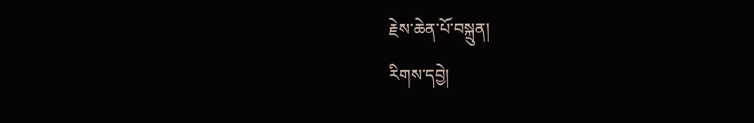རྗེས་ཆེན་པོ་བསྐྲུན།
རིགས་དབྱེ།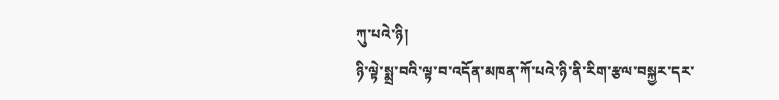ཀུ་པའེ་ཉི།
ཉི་ལྟེ་སྨྲ་བའི་ལྟ་བ་འདོན་མཁན་ཀོ་པའེ་ཉི་ནི་རིག་རྩལ་བསྐྱར་དར་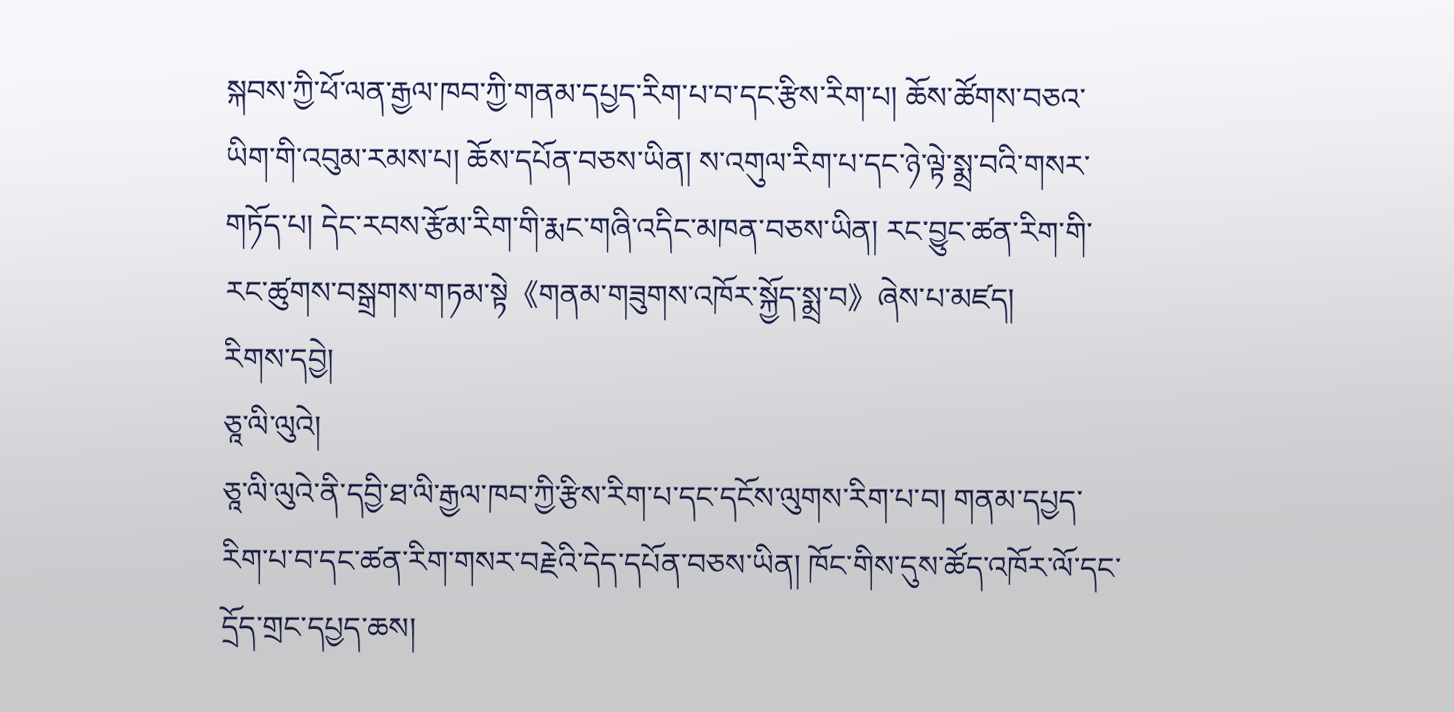སྐབས་ཀྱི་ཕོ་ལན་རྒྱལ་ཁབ་ཀྱི་གནམ་དཔྱད་རིག་པ་བ་དང་རྩིས་རིག་པ། ཆོས་ཚོགས་བཅའ་ཡིག་གི་འབུམ་རམས་པ། ཆོས་དཔོན་བཅས་ཡིན། ས་འགུལ་རིག་པ་དང་ཉེ་ལྟེ་སྨྲ་བའི་གསར་གཏོད་པ། དེང་རབས་རྩོམ་རིག་གི་རྨང་གཞི་འདིང་མཁན་བཅས་ཡིན། རང་བྱུང་ཚན་རིག་གི་རང་ཚུགས་བསྒྲགས་གཏམ་སྟེ《གནམ་གཟུགས་འཁོར་སྐྱོད་སྨྲ་བ》ཞེས་པ་མཛད།
རིགས་དབྱེ།
ཅཱ་ལི་ལུའེ།
ཅཱ་ལི་ལུའེ་ནི་དབྱི་ཐ་ལི་རྒྱལ་ཁབ་ཀྱི་རྩིས་རིག་པ་དང་དངོས་ལུགས་རིག་པ་བ། གནམ་དཔྱད་རིག་པ་བ་དང་ཚན་རིག་གསར་བརྗེའི་དེད་དཔོན་བཅས་ཡིན། ཁོང་གིས་དུས་ཚོད་འཁོར་ལོ་དང་དྲོད་གྲང་དཔྱད་ཆས།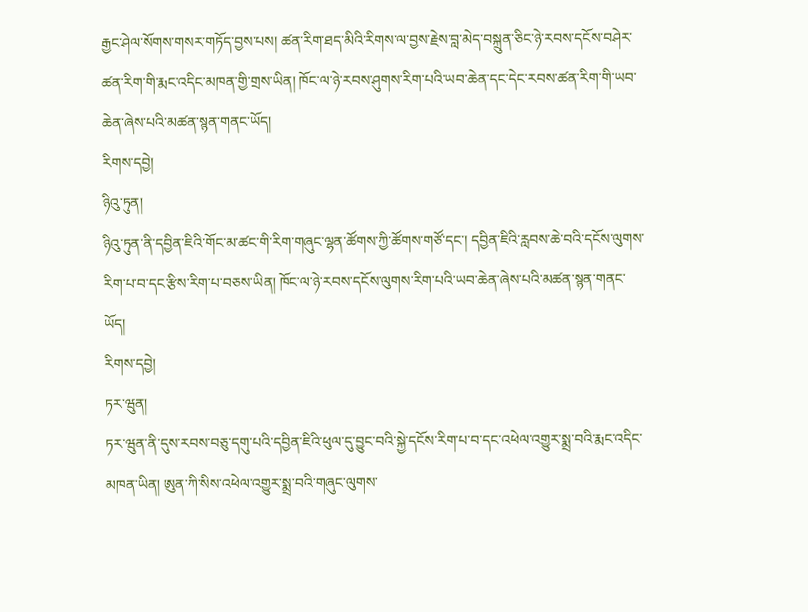རྒྱང་ཤེལ་སོགས་གསར་གཏོད་བྱས་པས། ཚན་རིག་ཐད་མིའི་རིགས་ལ་བྱས་རྗེས་བླ་མེད་བསྐྲུན་ཅིང་ཉེ་རབས་དངོས་བཤེར་ཚན་རིག་གི་རྨང་འདིང་མཁན་གྱི་གྲས་ཡིན། ཁོང་ལ་ཉེ་རབས་ཤུགས་རིག་པའི་ཡབ་ཆེན་དང་དེང་རབས་ཚན་རིག་གི་ཡབ་ཆེན་ཞེས་པའི་མཚན་སྙན་གནང་ཡོད།
རིགས་དབྱེ།
ཉིའུ་ཏུན།
ཉིའུ་ཏུན་ནི་དབྱིན་ཇིའི་གོང་མ་ཚང་གི་རིག་གཞུང་ལྷན་ཚོགས་ཀྱི་ཚོགས་གཙོ་དང་། དབྱིན་ཇིའི་རླབས་ཆེ་བའི་དངོས་ལུགས་རིག་པ་བ་དང་རྩིས་རིག་པ་བཅས་ཡིན། ཁོང་ལ་ཉེ་རབས་དངོས་ལུགས་རིག་པའི་ཡབ་ཆེན་ཞེས་པའི་མཚན་སྙན་གནང་ཡོད།
རིགས་དབྱེ།
ཏར་ཝུན།
ཏར་ཝུན་ནི་དུས་རབས་བཅུ་དགུ་པའི་དབྱིན་ཇིའི་ཕུལ་དུ་བྱུང་བའི་སྐྱེ་དངོས་རིག་པ་བ་དང་འཕེལ་འགྱུར་སྨྲ་བའི་རྨང་འདིང་མཁན་ཡིན། ཨུན་ཀི་སིས་འཕེལ་འགྱུར་སྨྲ་བའི་གཞུང་ལུགས་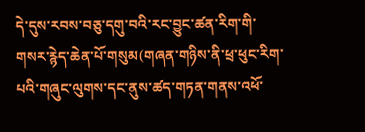དེ་དུས་རབས་བཅུ་དགུ་བའི་རང་བྱུང་ཚན་རིག་གི་གསར་རྙེད་ཆེན་པོ་གསུམ(གཞན་གཉིས་ནི་ཕྲ་ཕུང་རིག་པའི་གཞུང་ལུགས་དང་ནུས་ཚད་གཏན་གནས་འཕོ་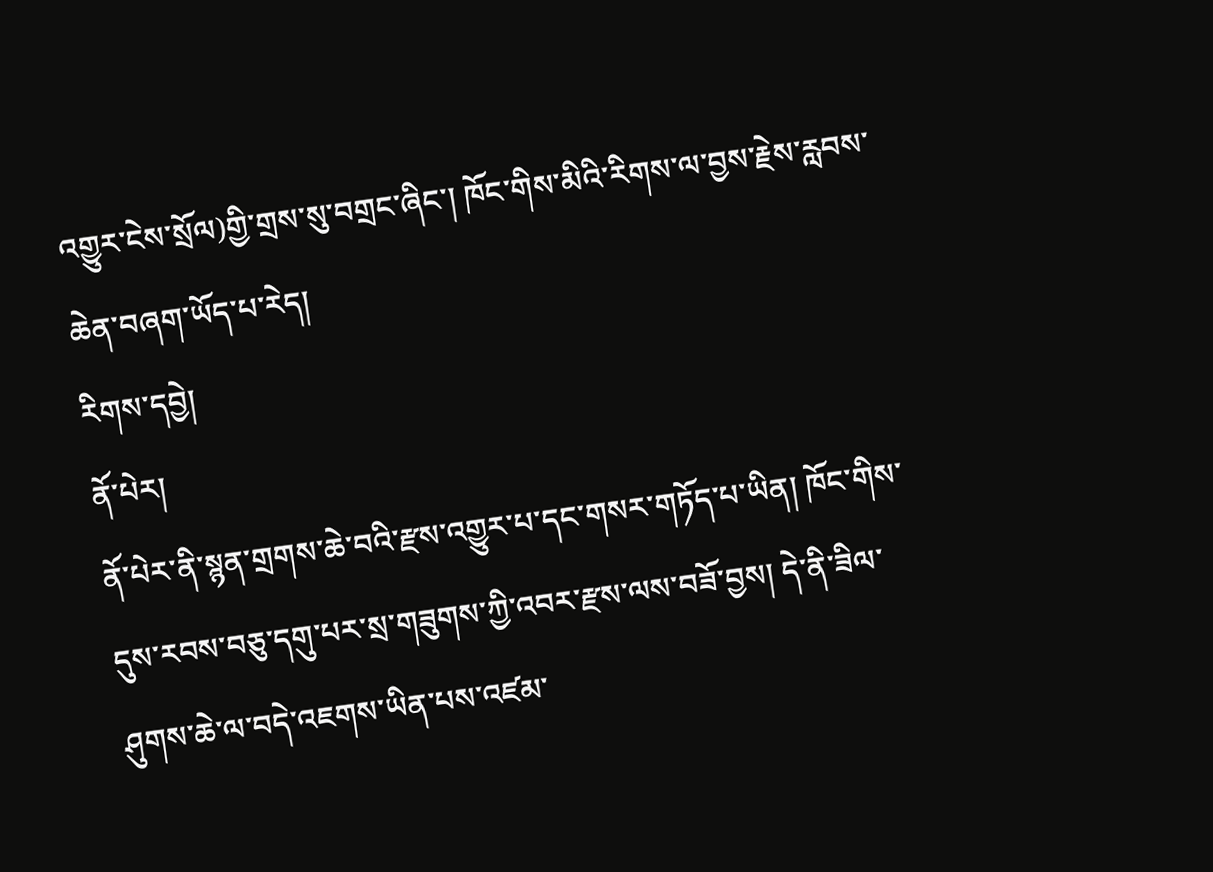འགྱུར་ངེས་སྲོལ)གྱི་གྲས་སུ་བགྲང་ཞིང་། ཁོང་གིས་མིའི་རིགས་ལ་བྱས་རྗེས་རླབས་ཆེན་བཞག་ཡོད་པ་རེད།
རིགས་དབྱེ།
ནོ་པེར།
ནོ་པེར་ནི་སྙན་གྲགས་ཆེ་བའི་རྫས་འགྱུར་པ་དང་གསར་གཏོད་པ་ཡིན། ཁོང་གིས་དུས་རབས་བཅུ་དགུ་པར་སྲ་གཟུགས་ཀྱི་འབར་རྫས་ལས་བཟོ་བྱས། དེ་ནི་ཟིལ་ཤུགས་ཆེ་ལ་བདེ་འཇགས་ཡིན་པས་འཛམ་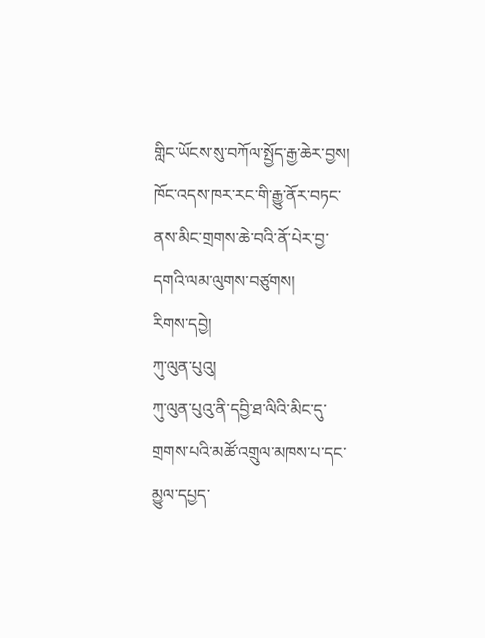གླིང་ཡོངས་སུ་བཀོལ་སྤྱོད་རྒྱ་ཆེར་བྱས། ཁོང་འདས་ཁར་རང་གི་རྒྱུ་ནོར་བཏང་ནས་མིང་གྲགས་ཆེ་བའི་ནོ་པེར་བྱ་དགའི་ལམ་ལུགས་བཙུགས།
རིགས་དབྱེ།
ཀུ་ལུན་པུའུ།
ཀུ་ལུན་པུའུ་ནི་དབྱི་ཐ་ལིའི་མིང་དུ་གྲགས་པའི་མཚོ་འགྲུལ་མཁས་པ་དང་མྱུལ་དཔྱད་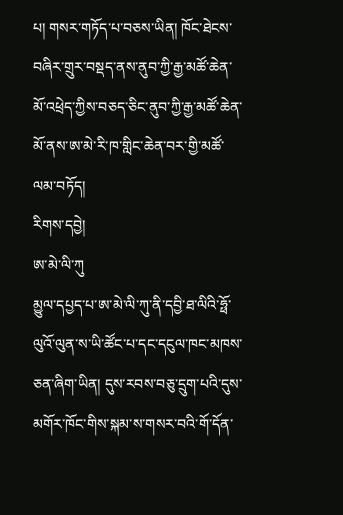པ། གསར་གཏོད་པ་བཅས་ཡིན། ཁོང་ཐེངས་བཞིར་གྲུར་བསྡད་ནས་ནུབ་ཀྱི་རྒྱ་མཚོ་ཆེན་མོ་འཕྲེད་ཀྱིས་བཅད་ཅིང་ནུབ་ཀྱི་རྒྱ་མཚོ་ཆེན་མོ་ནས་ཨ་མེ་རི་ཁ་གླིང་ཆེན་བར་གྱི་མཚོ་ལམ་བཏོད།
རིགས་དབྱེ།
ཨ་མེ་ལི་ཀུ
མྱུལ་དཔྱད་པ་ཨ་མེ་ལི་ཀུ་ནི་དབྱི་ཐ་ལིའི་ཧྥོ་ལུའོ་ལུན་ས་ཡི་ཚོང་པ་དང་དངུལ་ཁང་མཁས་ཅན་ཞིག་ཡིན། དུས་རབས་བཅུ་དྲུག་པའི་དུས་མགོར་ཁོང་གིས་སྐམ་ས་གསར་བའི་གོ་དོན་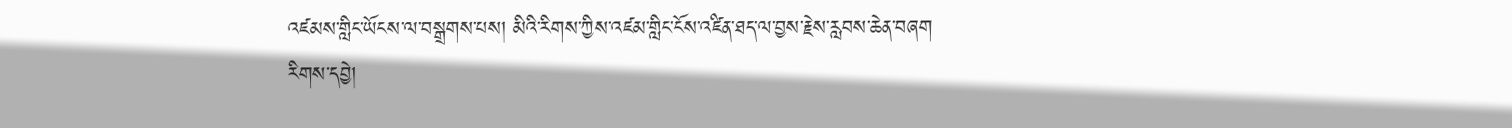འཛམས་གླིང་ཡོངས་ལ་བསྒྲགས་པས། མིའི་རིགས་ཀྱིས་འཛམ་གླིང་ངོས་འཛིན་ཐད་ལ་བྱས་རྗེས་རླབས་ཆེན་བཞག
རིགས་དབྱེ།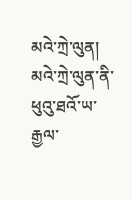མའེ་ཀྲེ་ལུན།
མའེ་ཀྲེ་ལུན་ནི་ཕུའུ་ཐའོ་ཡ་རྒྱལ་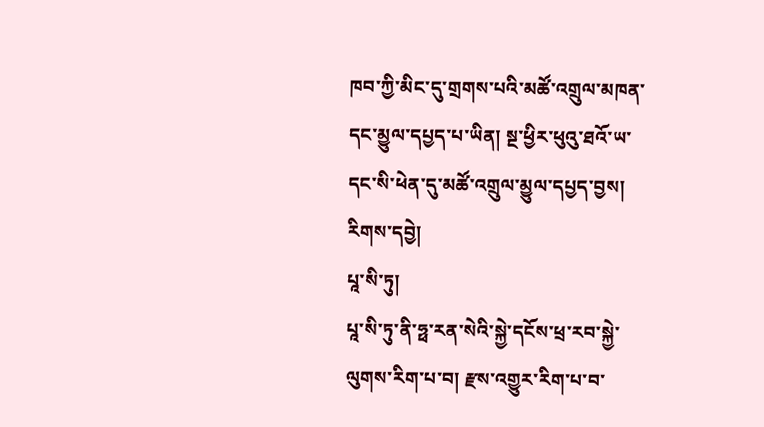ཁབ་ཀྱི་མིང་དུ་གྲགས་པའི་མཚོ་འགྲུལ་མཁན་དང་མྱུལ་དཔྱད་པ་ཡིན། སྔ་ཕྱིར་ཕུའུ་ཐའོ་ཡ་དང་སི་ཕེན་དུ་མཚོ་འགྲུལ་མྱུལ་དཔྱད་བྱས།
རིགས་དབྱེ།
པཱ་སི་ཏུ།
པཱ་སི་ཏུ་ནི་ཧྥ་རན་སེའི་སྐྱེ་དངོས་ཕྲ་རབ་སྐྱེ་ལུགས་རིག་པ་བ། རྫས་འགྱུར་རིག་པ་བ་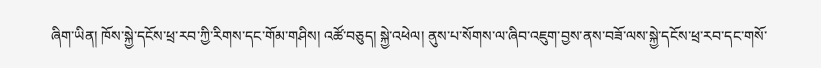ཞིག་ཡིན། ཁོས་སྐྱེ་དངོས་ཕྲ་རབ་ཀྱི་རིགས་དང་གོམ་གཤིས། འཚོ་བཅུད། སྐྱེ་འཕེལ། ནུས་པ་སོགས་ལ་ཞིབ་འཇུག་བྱས་ནས་བཟོ་ལས་སྐྱེ་དངོས་ཕྲ་རབ་དང་གསོ་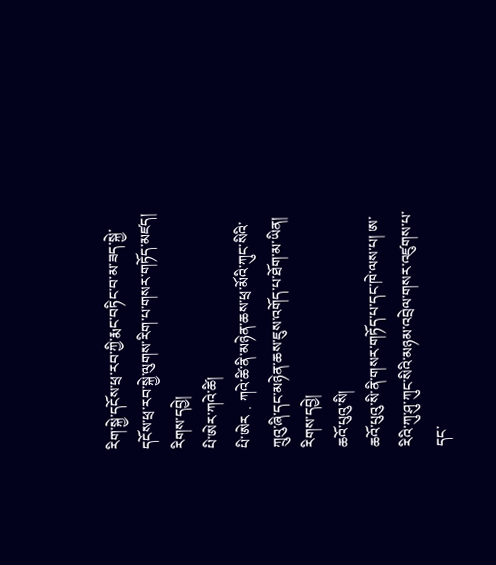རིག་སྐྱེ་དངོས་ཕྲ་རབ་ཀྱི་རྨང་བཏིང་བ་མ་ཟད་སྐྱེ་དངོས་ཕྲ་རབ་སྐྱེ་ལུགས་རིག་པ་གསར་གཏོད་མཛད།
རིགས་དབྱེ།
པི་ཨེར་ཀའེ་ཚི།
པི་ཨེར﹒ཀའེ་ཚི་ནི་མཉེན་ཆས་ཕྲ་མོའི་ཀུང་སིའི་ཀྲུའུ་ཞི་དང་མཉེན་ཆས་ཇུས་འགོད་པ་ཐོག་མ་ཡིན།
རིགས་དབྱེ།
ཆའོ་པུའུ་སི།
ཆའོ་པུའུ་སི་ནི་གསར་གཏོད་པ་དང་ཁེ་ལས་པ། ཨ་རིའི་ཀུ་ཤུ་ཀུང་སིའི་མཉམ་འབྲེལ་གསར་འཛུགས་པ་དང་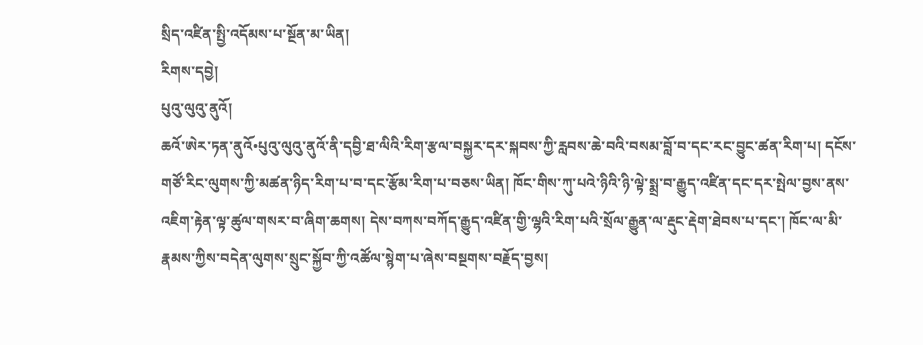སྲིད་འཛིན་སྤྱི་འདོམས་པ་སྔོན་མ་ཡིན།
རིགས་དབྱེ།
པུའུ་ལུའུ་ནུའོ།
ཆའོ་ཨེར་ཏན་ནུའོ•པུའུ་ལུའུ་ནུའོ་ནི་དབྱི་ཐ་ལིའི་རིག་རྩལ་བསྐྱར་དར་སྐབས་ཀྱི་རླབས་ཆེ་བའི་བསམ་བློ་བ་དང་རང་བྱུང་ཚན་རིག་པ། དངོས་གཙོ་རིང་ལུགས་ཀྱི་མཚན་ཉིད་རིག་པ་བ་དང་རྩོམ་རིག་པ་བཅས་ཡིན། ཁོང་གིས་ཀུ་པའེ་ཉིའི་ཉི་ལྟེ་སྨྲ་བ་རྒྱུད་འཛིན་དང་དར་སྤེལ་བྱས་ནས་འཇིག་རྟེན་ལྟ་ཚུལ་གསར་བ་ཞིག་ཆགས། དེས་བཀས་བཀོད་རྒྱུད་འཛིན་གྱི་ལྷའི་རིག་པའི་སྲོལ་རྒྱུན་ལ་རྡུང་རྡེག་ཐེབས་པ་དང་། ཁོང་ལ་མི་རྣམས་ཀྱིས་བདེན་ལུགས་སྲུང་སྐྱོབ་ཀྱི་འཚོལ་སྙེག་པ་ཞེས་བསྔགས་བརྗོད་བྱས།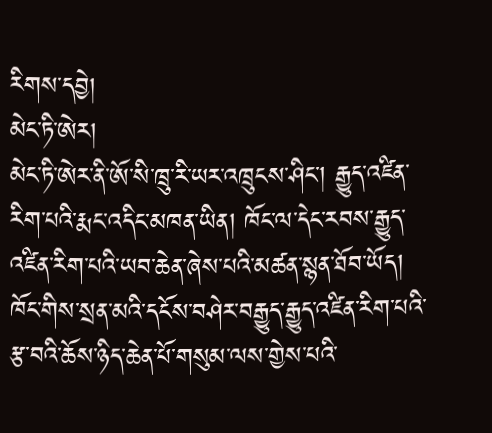རིགས་དབྱེ།
མེང་ཏི་ཨེར།
མེང་ཏི་ཨེར་ནི་ཨོ་སི་ཁྲུ་རི་ཡར་འཁྲུངས་ཤིང་། རྒྱུད་འཛིན་རིག་པའི་རྨང་འདིང་མཁན་ཡིན། ཁོང་ལ་དེང་རབས་རྒྱུད་འཛིན་རིག་པའི་ཡབ་ཆེན་ཞེས་པའི་མཚན་སྙན་ཐོབ་ཡོད། ཁོང་གིས་སྲན་མའི་དངོས་བཤེར་བརྒྱུད་རྒྱུད་འཛིན་རིག་པའི་རྩ་བའི་ཆོས་ཉིད་ཆེན་པོ་གསུམ་ལས་གྱེས་པའི་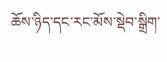ཆོས་ཉིད་དང་རང་མོས་སྡེབ་སྒྲིག་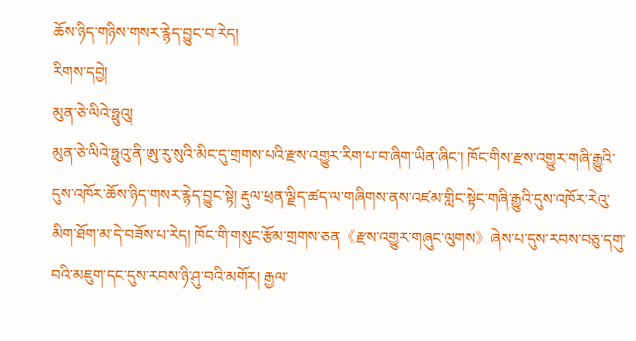ཆོས་ཉིད་གཉིས་གསར་རྙེད་བྱུང་བ་རེད།
རིགས་དབྱེ།
མུན་ཅེ་ལིའེ་ཧྥུའུ།
མུན་ཅེ་ལིའེ་ཧྥུའུ་ནི་ཨུ་རུ་སུའི་མིང་དུ་གྲགས་པའི་རྫས་འགྱུར་རིག་པ་བ་ཞིག་ཡིན་ཞིང་། ཁོང་གིས་རྫས་འགྱུར་གཞི་རྒྱུའི་དུས་འཁོར་ཆོས་ཉིད་གསར་རྙེད་བྱུང་སྟེ། རྡུལ་ཕྲན་ལྗིད་ཚད་ལ་གཞིགས་ནས་འཛམ་གླིང་སྟེང་གཞི་རྒྱུའི་དུས་འཁོར་རེའུ་མིག་ཐོག་མ་དེ་བཟོས་པ་རེད། ཁོང་གི་གསུང་རྩོམ་གྲགས་ཅན《རྫས་འགྱུར་གཞུང་ལུགས》ཞེས་པ་དུས་རབས་བཅུ་དགུ་བའི་མཇུག་དང་དུས་རབས་ཉི་ཤུ་བའི་མགོར། རྒྱལ་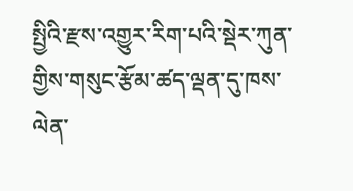སྤྱིའི་རྫས་འགྱུར་རིག་པའི་སྡེར་ཀུན་གྱིས་གསུང་རྩོམ་ཚད་ལྡན་དུ་ཁས་ལེན་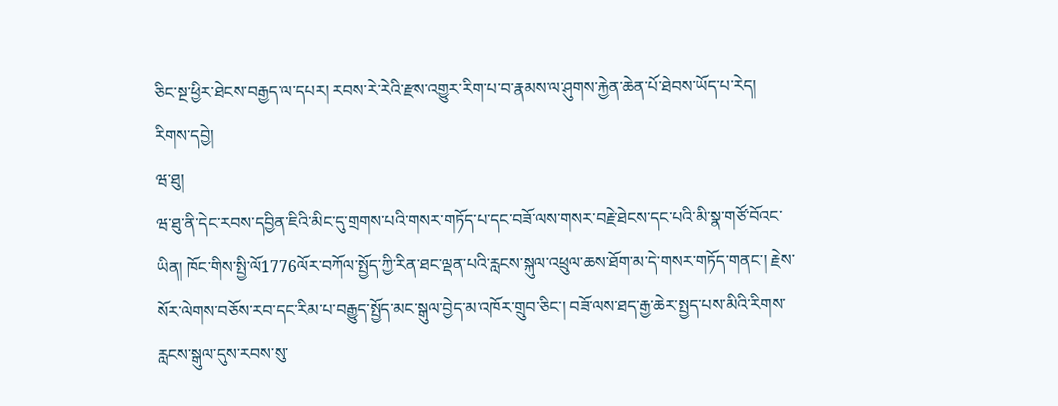ཅིང་སྔ་ཕྱིར་ཐེངས་བརྒྱད་ལ་དཔར། རབས་རེ་རེའི་རྫས་འགྱུར་རིག་པ་བ་རྣམས་ལ་ཤུགས་རྐྱེན་ཆེན་པོ་ཐེབས་ཡོད་པ་རེད།
རིགས་དབྱེ།
ཝ་ཐུ།
ཝ་ཐུ་ནི་དེང་རབས་དབྱིན་ཇིའི་མིང་དུ་གྲགས་པའི་གསར་གཏོད་པ་དང་བཟོ་ལས་གསར་བརྗེ་ཐེངས་དང་པའི་མི་སྣ་གཙོ་བོའང་ཡིན། ཁོང་གིས་སྤྱི་ལོ1776ལོར་བཀོལ་སྤྱོད་ཀྱི་རིན་ཐང་ལྡན་པའི་རླངས་སྐུལ་འཕྲུལ་ཆས་ཐོག་མ་དེ་གསར་གཏོད་གནང་། རྗེས་སོར་ལེགས་བཅོས་རབ་དང་རིམ་པ་བརྒྱུད་སྤྱོད་མང་སྒུལ་བྱེད་མ་འཁོར་གྲུབ་ཅིང་། བཟོ་ལས་ཐད་རྒྱ་ཆེར་སྤྱད་པས་མིའི་རིགས་རླངས་སྒུལ་དུས་རབས་སུ་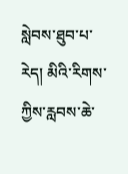སླེབས་ཐུབ་པ་རེད། མིའི་རིགས་ཀྱིས་རླབས་ཆེ་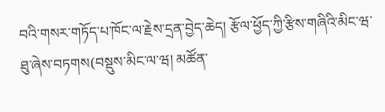བའི་གསར་གཏོད་པ་ཁོང་ལ་རྗེས་དྲན་བྱེད་ཆེད། རྩོལ་ཕྱོད་ཀྱི་རྩིས་གཞིའི་མིང་ཝ་ཐུ་ཞེས་བཏགས(བསྡུས་མིང་ལ་ཝ། མཚོན་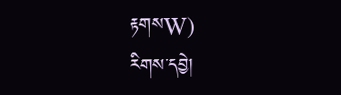རྟགསW)
རིགས་དབྱེ།